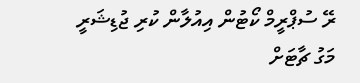ރޭ ސުޕްރީމް ކޯޓުން އިއުލާން ކުރި ޖުޑިޝަރީ މަގު ޗާޓަށް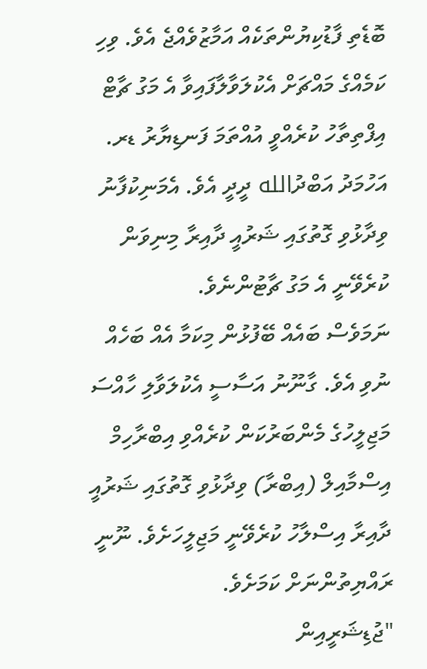ބޮޑެތި ފާޑުކިޔުންތަކެއް އަމާޒުވެއްޖެ އެވެ. ވިހި ކަމެއްގެ މައްޗަށް އެކުލަވާލާފައިވާ އެ މަގު ޗާޓް އިފްތިތާހު ކުރެއްވީ އުއްތަމަ ފަނޑިޔާރު ޑރ. އަހުމަދު އަބްދުالله ދީދީ އެވެ. އެމަނިކުފާނު ވިދާޅުވި ގޮތުގައި ޝަރުއީ ދާއިރާ މިނިވަން ކުރެވޭނީ އެ މަގު ޗާޓުންނެވެ.
ނަމަވެސް ބައެއް ބޭފުޅުން މިކަމާ އެއް ބަހެއް ނުވި އެވެ. ގާނޫނު އަސާސީ އެކުލަވާލި ހާއްސަ މަޖިލީހުގެ މެންބަރުކަން ކުރެއްވި އިބްރާހިމް އިސްމާއިލް (އިބްރާ) ވިދާޅުވި ގޮތުގައި ޝަރުއީ ދާއިރާ އިސްލާހު ކުރެވޭނީ މަޖިލީހަށެވެ. ނޫނީ ރައްޔިތުންނަށް ކަމަށެވެ.
"ޖުޑިޝަރީއިން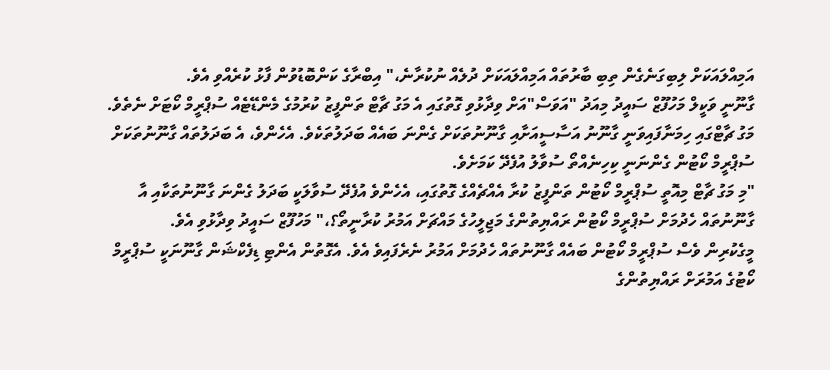އަމިއްލައަކަށް ލިބިގަނެގެން ތިބި ބާރުތައް އަމިއްލައަކަށް ދުލެއް ނުކުރާނެ،" އިބްރާގެ ކަންބޮޑުވުން ފާޅު ކުރެއްވި އެވެ.
ގާނޫނީ ވަކީލް މަހުފޫޒް ސައީދު މިއަދު "އަވަސް"އަށް ވިދާޅުވި ގޮތުގައި އެ މަގު ޗާޓް ތަންފީޒު ކުރުމުގެ މެންޑޭޓެއް ސުޕްރީމް ކޯޓަށް ނެތެވެ. މަގު ޗާޓްގައި ހިމަނާފައިވަނީ ގާނޫނު އަސާސީއަށާއި ގާނޫނުތަކަށް ގެންނަ ބައެއް ބަދަލުތަކެވެ. އެހެންވެ، އެ ބަދަލުތައް ގާނޫނުތަކަށް ސުޕްރީމް ކޯޓުން ގެންނަނީ ކިހިނެއްތޯ ސުވާލު އުފެދޭ ކަމަށެވެ.
"މި މަގު ޗާޓް މިއޮތީ ސުޕްރީމް ކޯޓުން ތަންފީޒު ކުރާ އެއްޗެއްގެ ގޮތުގައި، އެހެންވެ އުފެދޭ ސުވާލަކީ ބަދަލު ގެންނަ ގާނޫނުތަކާއި އާ ގާނޫނުތައް ހެދުމަށް ސުޕްރީމް ކޯޓުން ރައްޔިތުންގެ މަޖިލީހުގެ މައްޗަށް އަމުރު ކުރާނީތޯ؟،" މަހުފޫޒް ސައީދު ވިދާޅުވި އެވެ.
މީގެކުރިން ވެސް ސުޕްރީމް ކޯޓުން ބައެއް ގާނޫނުތައް ހެދުމަށް އަމުރު ނެރެފައިވެ އެވެ. އެގޮތުން އެންޓި ޑިފެކްޝަން ގާނޫނަކީ ސުޕްރީމް ކޯޓުގެ އަމުރަށް ރައްޔިތުންގެ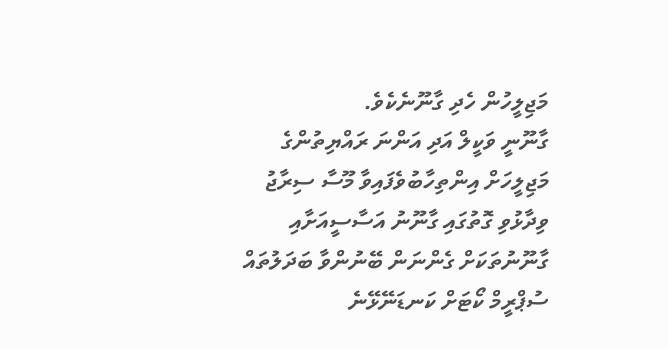މަޖިލީހުން ހެދި ގާނޫނެކެވެ.
ގާނޫނީ ވަކީލް އަދި އަންނަ ރައްޔިތުންގެ މަޖިލީހަށް އިންތިހާބުވެފައިވާ މޫސާ ސިރާޖު ވިދާޅުވި ގޮތުގައި ގާނޫނު އަސާސީއަށާއި ގާނޫނުތަކަށް ގެންނަން ބޭނުންވާ ބަދަލުތައް ސުޕްރީމް ކޯޓަށް ކަނޑަނޭޅޭނެ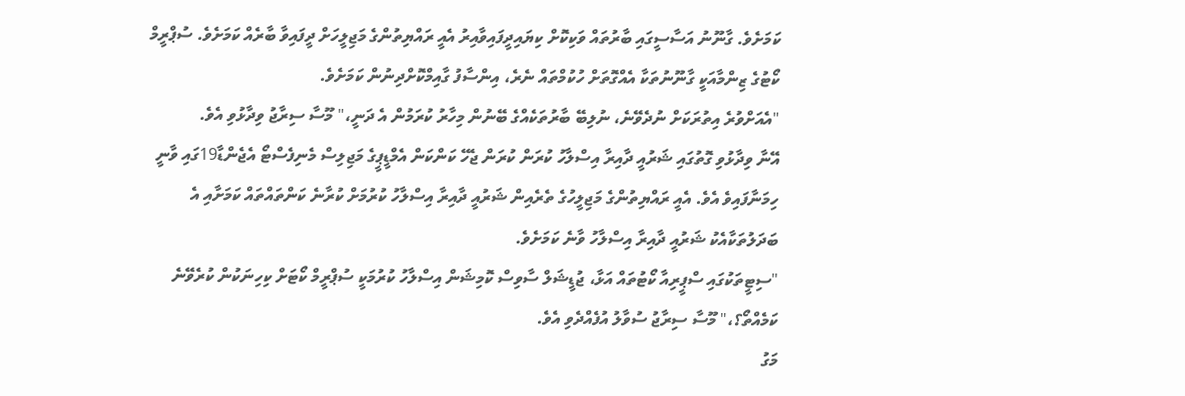ކަމަށެވެ. ގާނޫނު އަސާސީގައި ބާރުތައް ވަކިކޮށް ކިޔައިދީފައިވާއިރު އެއީ ރައްޔިތުންގެ މަޖިލީހަށް ދީފައިވާ ބާރެއް ކަމަށެވެ. ސުޕްރީމް ކޯޓުގެ ޒިންމާއަކީ ގާނޫނުތަކާ އެއްގޮތަށް ހުކުމްތައް ނެރެ، އިންސާފު ގާއިމްކޮށްދިނުން ކަމަށެވެ.
"އެއަށްވުރެ އިތުރަކަށް ނުދެވޭނެ، ނުލިބޭ ބާރުތަކެއްގެ ބޭނުން މިހާރު ކުރަމުން އެ ދަނީ،" މޫސާ ސިރާޖު ވިދާޅުވި އެވެ.
އޭނާ ވިދާޅުވި ގޮތުގައި ޝަރުއީ ދާއިރާ އިސްލާހު ކުރަން ކުރަން ޖެހޭ ކަންކަން އެމްޑީޕީގެ މަޖިލިސް މެނިފެސްޓޯ އެޖެންޑާ19ގައި ވާނީ ހިމަނާފައިވެ އެވެ. އެއީ ރައްޔިތުންގެ މަޖިލީހުގެ ތެރެއިން ޝަރުއީ ދާއިރާ އިސްލާހު ކުރުމަށް ކުރާނެ ކަންތައްތައް ކަމަށާއި އެ ބަދަލުތަކާއެކު ޝަރުއީ ދާއިރާ އިސްލާހު ވާނެ ކަމަށެވެ.
"ސިޓީތަކުގައި ސްޕީރިއާ ކޯޓުތައް އަޅާ، ޖުޑީޝަލް ސާވިސް ކޮމިޝަން އިސްލާހު ކުރުމަކީ ސުޕްރީމް ކޯޓަށް ކިހިނަކުން ކުރެވޭނެ ކަމެއްތޯ؟،" މޫސާ ސިރާޖު ސުވާލު އުފެއްދެވި އެވެ.
މަގު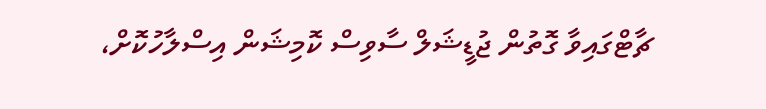ޗާޓްގައިވާ ގޮތުން ޖުޑީޝަލް ސާވިސް ކޮމިޝަން އިސްލާހުކޮށް،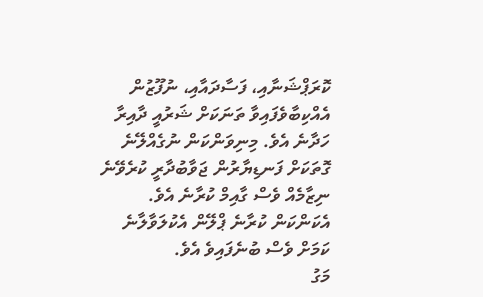ކޮރަޕްޝަނާއި، ފަސާދައާއި، ނުފޫޒުން އެއްކިބާވެފައިވާ ތަނަކަށް ޝަރުއީ ދާއިރާ ހަދާނެ އެވެ. މިނިވަންކަން ނުގެއްލޭނެ ގޮތަކަށް ފަނޑިޔާރުން ޖަވާބުދާރީ ކުރެވޭނެ ނިޒާމެއް ވެސް ގާއިމް ކުރާނެ އެވެ. އެކަންކަން ކުރާނެ ޕްލޭން އެކުލަވާލާނެ ކަމަށް ވެސް ބުނެފައިވެ އެވެ.
މަގު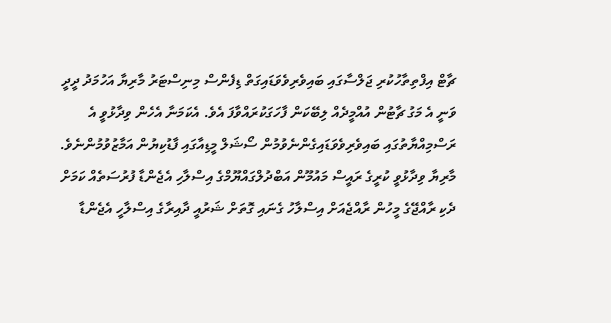ޗާޓް އިފްތިތާހުކުރި ޖަލްސާގައި ބައިވެރިވެވަޑައިގަތް ޑިފެންސް މިނިސްޓަރު މާރިޔާ އަހުމަދު ދީދީ ވަނީ އެ މަގު ޗާޓުން އުއްމީދެއް ލިބޭކަން ފާހަގަކުރައްވާފަ އެވެ. އެކަމަނާ އެހެން ވިދާޅުވީ އެ ރަސްމިއްޔާތުގައި ބައިވެރިވެވަޑައިގެންނެވުމުން ސޯޝަލް މީޑިއާގައި ފާޑުކިޔުން އަމާޒުވުމުންނެވެ.
މާރިޔާ ވިދާޅުވީ ކުރީގެ ރައީސް މައުމޫން އަބްދުލްގައްޔޫމްގެ އިސްލާހި އެޖެންޑާ ފުރުސަތެއް ކަމަށް ދެކި ރާއްޖޭގެ މީހުން ރާއްޖެއަށް އިސްލާހު ގެނައި ގޮތަށް ޝަރުއީ ދާއިރާގެ އިސްލާހީ އެޖެންޑާ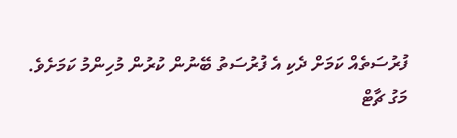ފުރުސަތެއް ކަމަށް ދެކި އެ ފުރުސަތު ބޭނުން ކުރުން މުހިންމު ކަމަށެވެ.
މަގު ޗާޓް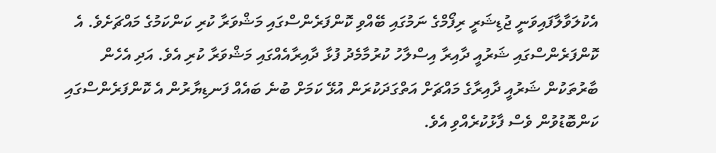އެކުލަވާލާފައިވަނީ ޖުޑިޝަރީ ރިފޯމްގެ ނަމުގައި ބޭއްވި ކޮންފަރެންސްގައި މަޝްވަރާ ކުރި ކަންކަމުގެ މައްޗަށެވެ. އެ ކޮންފަރެންސްގައި ޝަރުއީ ދާއިރާ އިސްލާހު ކުރުމާމެދު ފުޅާ ދާއިރާއެއްގައި މަޝްވަރާ ކުރި އެވެ. އަދި އެހެން ބާރުތަކުން ޝަރުއީ ދާއިރާގެ މައްޗަށް އަތްގަދަކުރަން އުޅޭ ކަމަށް ބުނެ ބައެއް ފަނޑިޔާރުން އެ ކޮންފަރެންސްގައި ކަންބޮޑުވުން ވެސް ފާޅުކުރެއްވި އެވެ.